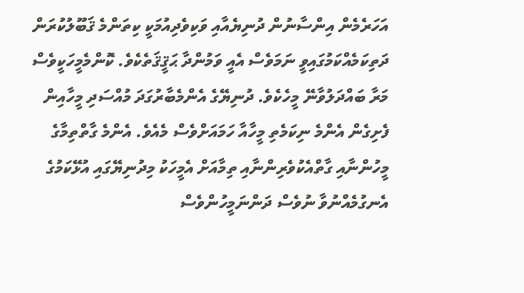އަހަރެމެން އިންސާނުން ދުނިޔެއާއި ވަކިވެދިއުމަކީ ކިތަންމެ ޤަބޫލުކުރަން ދަތިކަމެއްކަމުގައިވީ ނަމަވެސް އެއީ ވަމުންދާ ޙަޤީޤަތެކެވެ. ކޮންމެމީހަކީވެސް މަރާ ބައްދަލުވާނޭ މީހެކެވެ. ދުނިޔޭގެ އެންމެބާރުގަދަ މުއްސަދި މީހާއިން ފެށިގެން އެންމެ ނިކަމެތި މީހާއާ ހަމައަށްވެސް މެއެވެ. އެންމެ ގާތްތިމާގެ މީހުންނާއި ގާތްއެކުވެރިންނާއި ތިމާއަށް އެމީހަކު މިދުނިޔޭގައި އުޅޭކަމުގެ އެނގުމެއްނުވާ ނުވެސް ދަންނަމީހުންވެސް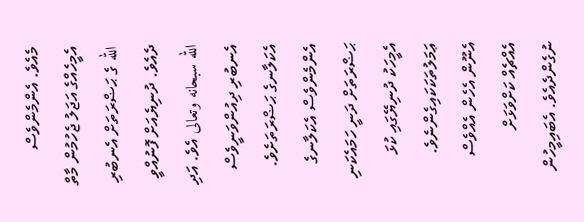މެއެވެ. އެންމެންވެސް އެމީހެއްގެ އަޖަލު ޖެހުމުން މާތް الله ގެ ޙަޟްރަތަށް އެނބުރި ދެއެވެ. ދުނިޔެއަށް ފޮނުއްވީ الله سبحانه وتعالى އެވެ. އަދި އެނބުރި ދިއުންވަނީވެސް އެކަލާނގެ ޙަޟްރަތަށެވެ. އެންމެންވެސް އެކަލާނގެ ޙަޟްރަތަށް ދަނީ ހަމައެކަނި އެމީހަކު ދުނިޔޭގައި ކުޅަ ޢަމަލުތަކަކައިގެންނެވެ. އެނޫން އެހެން އެއްވެސް އެއްޗެއް ކަށްވަޅަށް ނުގެންދެއެވެ. އެބައިމީހުން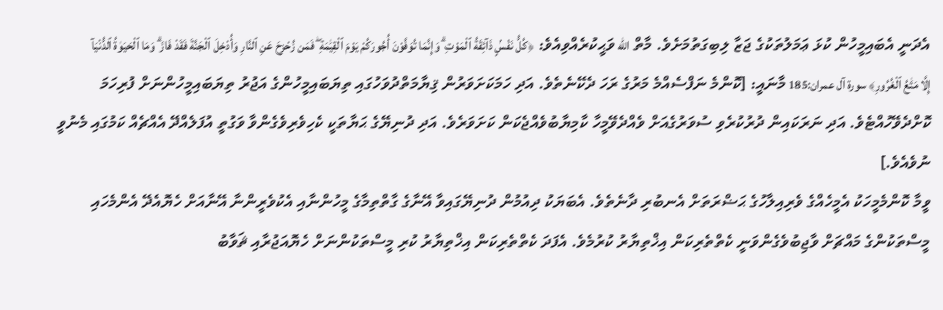އެދަނީ އެބައިމީހުން ކުޅަ ޢަމަލުތަކުގެ ޖަޒާ ލިބިގަތުމަށެވެ. މާތް الله ވަޙީކުރެއްވިއެވެ: ﴿كُلُّ نَفْسٍۢ ذَآئِقَةُ ٱلْمَوْتِ ۗ وَإِنَّمَا تُوَفَّوْنَ أُجُورَكُمْ يَوْمَ ٱلْقِيَٰمَةِ ۖ فَمَن زُحْزِحَ عَنِ ٱلنَّارِ وَأُدْخِلَ ٱلْجَنَّةَ فَقَدْ فَازَ ۗ وَمَا ٱلْحَيَوٰةُ ٱلدُّنْيَآ إِلَّا مَتَٰعُ ٱلْغُرُورِ﴾ سورة آل عمران:185 މާނައީ: [ކޮންމެ ނަފްސެއްމެ މަރުގެ ރަހަ ދެކޭނެތެވެ. އަދި ހަމަކަށަވަރުން ޤިޔާމަތްދުވަހުގައި ތިޔަބައިމީހުންގެ އަޖުރު ތިޔަބައިމީހުންނަށް ފުރިހަމަ ކޮށްދެވޭހުއްޓެވެ. އަދި ނަރަކައިން ދުރުކުރެވި ސުވަރުގެއަށް ވެއްދެވޭމީހާ ކާމިޔާބުވެއްޖެކަން ކަށަވަރެވެ. އަދި ދުނިޔޭގެ ޙަޔާތަކީ ކެހިވެރިވެގެންވާ ވަގުތީ އުފަލެއްދޭ އެއްޗެއް ކަމުގައި މެނުވީ ނުވެއެވެ.]
ވީމާ ކޮންމެމީހަކު އެމީހެއްގެ ވެރިއިލާހުގެ ޙަޟްރަތަށް އެނބުރި ދާނެތެވެ. އެބަޔަކު ދިއުމުން ދުނިޔޭގައިވާ އޭނާގެ ގާތްތިމާގެ މީހުންނާއި އެކުވެރީންނާ އޭނާއަށް ހެޔޮއެދޭ އެންމެހައި މީސްތަކުންގެ މައްޗަށް ވާޖިބުވެގެންވަނީ ކެތްތެރިކަން އިޚްތިޔާރު ކުރުމެވެ. އެފަދަ ކެތްތެރިކަން އިޚްތިޔާރު ކުރި މީސްތަކުންނަށް ހެޔޮއަޖުރާއި ޘަވާބު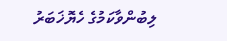ލިބުންވާކަމުގެ ހެޔޮޚަބަރު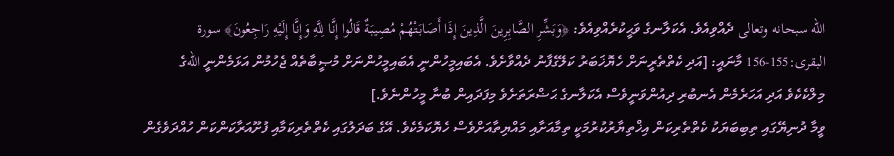الله سبحانه وتعالى ދެއްވިއެވެ. އެކަލާނގެ ވަޙީކުރެއްވިއެވެ: ﴿وَبَشِّرِ الصَّابِرِينَ الَّذِينَ إِذَا أَصَابَتْهُمْ مُصِيبَةٌ قَالُوا إِنَّا لِلَّهِ وَإِنَّا إِلَيْهِ رَاجِعُونَ﴾ سورة البقرى:155-156 މާނައީ: [އަދި ކެތްތެރީނަށް ހެޔޮޚަބަރު ކަލޭގެފާނު ދެއްވާށެވެ. އެބައިމީހުންނީ އެބައިމީހުންނަށް މުޞީބާތެއް ޖެހުމުން އަޅަމެންނީ اللهގެ މިލްކެކެވެ އަދި އަހަރެމެން އެނބުރި ދިއުންވަނީވެސް އެކަލާނގެ ޙަޟްރަތަށެވެ މިފަދައިން ބުނާ މީހުންނެވެ.]
ވީމާ ދުނިޔޭގައި ތިބިބަޔަކު ކެތްތެރިކަން އިޚްތިޔާރުކުރުމަކީ ތިމާއަށާއި މައްޔިތާއަށްވެސް ހެޔޮކަމެކެވެ. އޭގެ ބަދަލުގައި ކެތްތެރިކަމާއި ފުށޫއަރާކަންކަން ހުއްދަވެގެން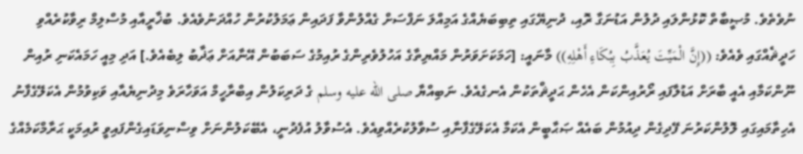ނުވެތެވެ. މުޞީބާތް ކޮޅުންލައި ދުލުން އަޑުނަގާ ރޮއި، ދުނިޔޭގައި ތިބިބަޔެއްގެ އަމިއްލަ ނަފްސަށް ގެއްލުންވާ ފަދައިން ޢަމަލުކުރުން ހުއްދަނުވެއެވެ. ބުޚާރީއާއި މުސްލިމް ރިވާކުރެއްވި ހަދީޘެއްގައި ވެއެވެ: ((إِنَّ الْمَيِّتَ يُعَذَّبُ بِبُكَاءِ أَهْلِهِ)) މާނައީ: [ހަމަކަށަވަރުން މައްޔިތާގެ އަހުލުވެރިންގެ ރުއިމުގެ ސަބަބުން އޭނާއަށް ޢަޛާބު ލިބެއެވެ.] އަދި މިއީ ހަމައެކަނި ރުއިން ނޫންކަމާއި އެއީ ބާރަށް އަޑުލާފައި ރޯރުއިންކަން އެހެން ޙަދީޘްތަކުން އެނގެއެވެ. ނަބިއްޔާ صلى الله عليه وسلم ގެ ދަރިކަލުން އިބްރާހީމް އަވަހާރަވެ މިދުނިޔެއާއި ވަކިވުމުން އެކަލޭގެފާނު އެހިތާމައިގައި ލޮލުންކަރުނަ ފޭދިގެން ދިއުމުން ބައެއް ޞަޙާބީން އެކަމާ އެކަލޭގެފާނާއި ސުވާލުކުރެއްވިއެވެ. އެސުވާލު އުފެދުނީ، އެބޭކަލުންނަށް ވިސްނިވަޑައިގެންފައިވީ ރުއިމަކީ ޙަރާމްކަމެއްގެ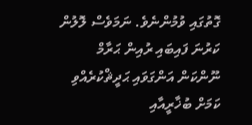ގޮތުގައި ވުމުންނެވެ. ނަމަވެސް ލޮލުން ކަރުނަ ފައިބައި ރުއިން ޙަރާމް ނޫންކަން އަންގަވައި ޙަދީޘްކުރެއްވި ކަމަށް ބުޚާރީއާއި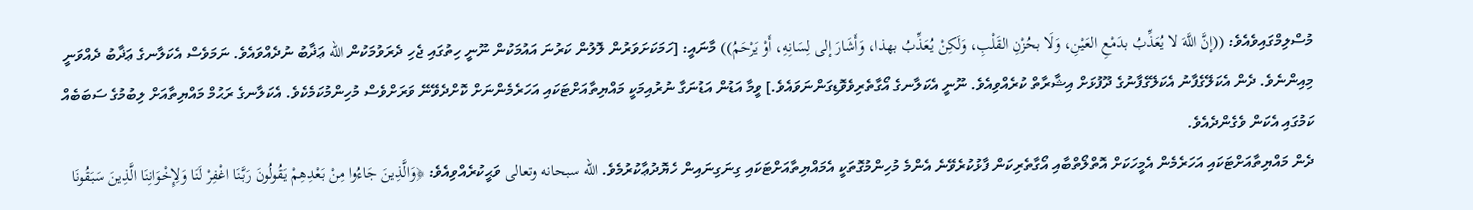މުސްލިމްގައިވެއެވެ: ((إنَّ اللَّهَ لا يُعَذِّبُ بدَمْعِ العَيْنِ، وَلَا بحُزْنِ القَلْبِ، وَلَكِنْ يُعَذِّبُ بهذا، وَأَشَارَ إلى لِسَانِهِ، أَوْ يَرْحَمُ)) މާނައީ: [ހަމަކަށަވަރުން ލޮލުން ކަރުނަ އައުމަކުން ނޫނީ ހިތުގައި ޖެހި ދެރަވުމަކުން الله ޢަޛާބު ނުދެއްވައެވެ. ނަމަވެސް އެކަލާނގެ ޢަޛާބު ދެއްވަނީ މިއިންނެވެ. ދެން އެކަލޭގެފާނު އެކަލޭގެފާނުގެ ދޫފުޅަށް އިޝާރާތް ކުރެއްވިއެވެ. ނޫނީ އެކަލާނގެ އޯގާތެރިވެވޮޑިގަންނަވައެވެ.] ވީމާ އަޑުން އަޑުނަގާ ނުރުއިމަކީ މައްޔިތާއަށްޓަކައި އަހަރެމެންނަށް ކޮށްދެވޭނޭ ވަރަށްވެސް މުހިންމުކަމެކެވެ. އެކަލާނގެ ރަޙުމް މައްޔިތާއަށް ލިބުމުގެ ސަބަބެއް ކަމުގައި އެކަން ވެގެންދެއެވެ.
ދެން މައްޔިތާއަށްޓަކައި އަހަރެމެން އެމީހަކަށް އޮތްލޯތްބާއި އޯގާތެރިކަން ފާޅުކުރެވޭނެ އެންމެ މުހިންމުގޮތަކީ އެމައްޔިތާއަށްޓަކައި ގިނަގިނައިން ހެޔޮދުޢާކުރުމެވެ. الله سبحانه وتعالى ވަޙީކުރެއްވިއެވެ: ﴿وَالَّذِينَ جَاءُوا مِنْ بَعْدِهِمْ يَقُولُونَ رَبَّنَا اغْفِرْ لَنَا وَلِإِخْوَانِنَا الَّذِينَ سَبَقُونَا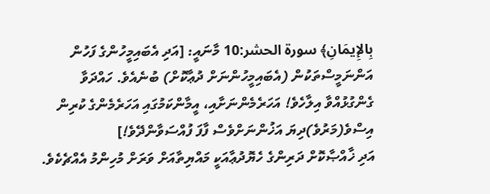بِالإِيمَانِ﴾ سورة الحشر:10 މާނައީ: [އަދި އެބައިމީހުންގެ ފަހުން އަންނަމީސްތަކުން (އެބައިމީހުންނަށް ދުޢާކޮށް) ބުނެއެވެ. ހައްދަވާ ގެންގުޅުއްވާ އިލާހެވެ! އަހަރެމެންނަށާއި، އީމާންކަމުގައި އަހަރެމެންގެ ކުރިން އިސްވެ(މަރުވެ)ދިޔަ އަޚުންނަށްވެސް ފާފަ ފުއްސަވާންދޭވެ!]
އަދި ޚާއްޞާކޮށް ދަރިންގެ ހެޔޮދުޢާއަކީ މައްޔިތާއަށް ވަރަށް މުހިންމު އެއްޗެކެވެ.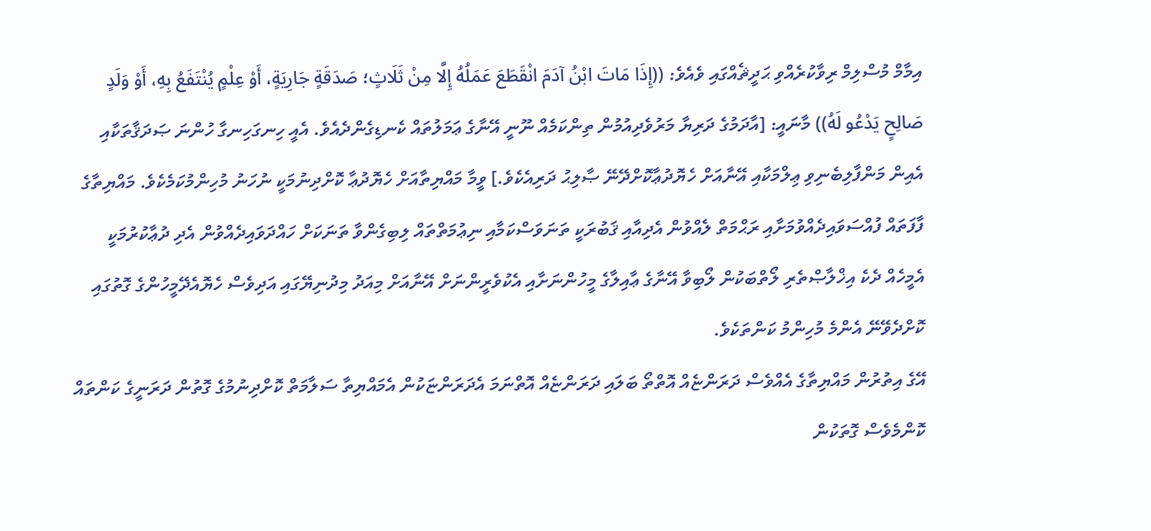އިމާމް މުސްލިމް ރިވާކުރެއްވި ޙަދީޘެއްގައި ވެއެވެ: ((إِذَا مَاتَ ابْنُ آدَمَ انْقَطَعَ عَمَلُهُ إِلَّا مِنْ ثَلَاثٍ؛ صَدَقَةٍ جَارِيَةٍ، أَوْ عِلْمٍ يُنْتَفَعُ بِهِ، أَوْ وَلَدٍ صَالِحٍ يَدْعُو لَهُ)) މާނައީ: [އާދަމުގެ ދަރިޔާ މަރުވެދިއުމުން ތިންކަމެއް ނޫނީ އޭނާގެ ޢަމަލުތައް ކެނޑިގެންދެއެވެ. އެއީ ހިނގަހިނގާ ހުންނަ ޞަދަޤާތަކާއި އެއިން މަންފާލިބެނިވި ޢިލްމަކާއި އޭނާއަށް ހެޔޮދުޢާކޮށްދޭނޭ ޞާލިޙު ދަރިއެކެވެ.] ވީމާ މައްޔިތާއަށް ހެޔޮދުޢާ ކޮށްދިނުމަކީ ނުހަނު މުހިންމުކަމެކެވެ. މައްޔިތާގެ ފާފަތައް ފުއްސަވައިދެއްވުމަށާއި ރަޙްމަތް ލެއްވުން އެދިއާއި ޤަބުރަކީ ތަނަވަސްކަމާއި ނިޢުމަތްތައް ލިބިގެންވާ ތަނަކަށް ހައްދަވައިދެއްވުން އެދި ދުޢާކުރުމަކީ އެމީހެއް ދެކެ އިޚްލާޞްތެރި ލޯތްބަކުން ލޯބިވާ އޭނާގެ ޢާއިލާގެ މީހުންނަށާއި އެކުވެރީންނަށް އޭނާއަށް މިއަދު މިދުނިޔޭގައި އަދިވެސް ހެޔޮއެދޭމީހުންގެ ގޮތުގައި ކޮށްދެވޭނޭ އެންމެ މުހިންމު ކަންތަކެވެ.
އޭގެ އިތުރުން މައްޔިތާގެ އެއްވެސް ދަރަންޏެއް އޮތްތޯ ބަލައި ދަރަންޏެއް އޮތްނަމަ އެދަރަންޏަކުން އެމައްޔިތާ ސަލާމަތް ކޮށްދިނުމުގެ ގޮތުން ދަރަނީގެ ކަންތައް ކޮންމެވެސް ގޮތަކުން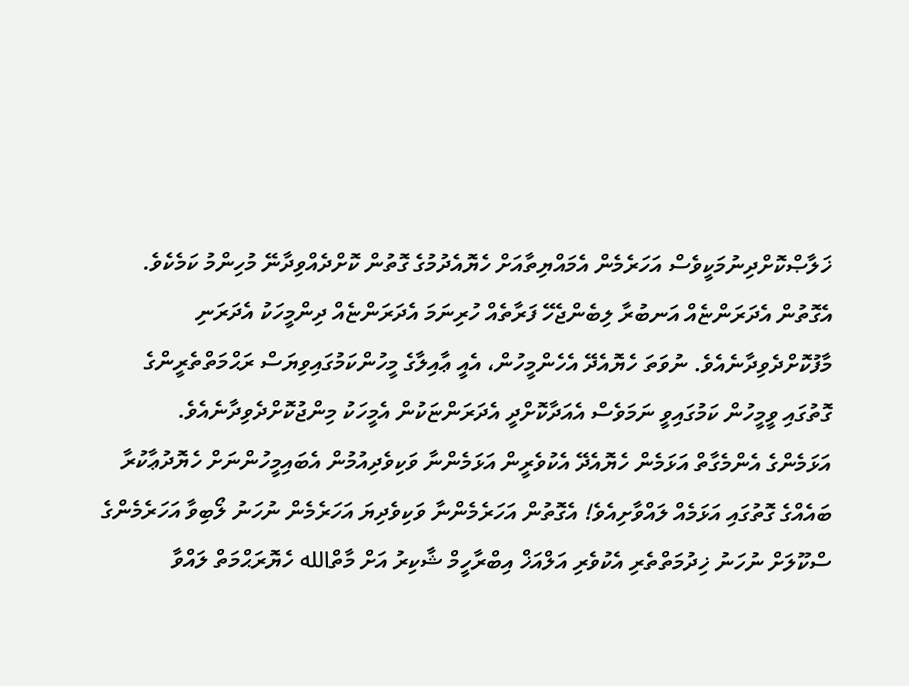ޚަލާޞްކޮށްދިނުމަކީވެސް އަހަރެމެން އެމައްޔިތާއަށް ހެޔޮއެދުމުގެ ގޮތުން ކޮށްދެއްވިދާނޭ މުހިންމު ކަމެކެވެ. އެގޮތުން އެދަރަންޏެއް އަނބުރާ ލިބެންޖެހޭ ފަރާތެއް ހުރިނަމަ އެދަރަންޏެއް ދިންމީހަކު އެދަރަނި މާފުކޮށްދެވިދާނެއެވެ. ނުވަތަ ހެޔޮއެދޭ އެހެންމީހުން، އެއީ ޢާއިލާގެ މީހުންކަމުގައިވިޔަސް ރަޙްމަތްތެރީންގެ ގޮތުގައި ވީމީހުން ކަމުގައިވީ ނަމަވެސް އެއަދާކޮށްދީ އެދަރަންޏަކުން އެމީހަކު މިންޖުކޮށްދެވިދާނެއެވެ.
އަޅަމެންގެ އެންމެގާތް އަޅަމެން ހެޔޮއެދޭ އެކުވެރީން އަޅަމެންނާ ވަކިވެދިއުމުން އެބައިމީހުންނަށް ހެޔޮދުޢާކުރާ ބައެއްގެ ގޮތުގައި އަޅަމެއް ލައްވާށިއެވެ! އެގޮތުން އަހަރެމެންނާ ވަކިވެދިޔަ އަހަރެމެން ނުހަނު ލޯބިވާ އަހަރެމެންގެ ސްކޫލަށް ނުހަނު ޚިދުމަތްތެރި އެކުވެރި އަލްއަޚް އިބްރާހީމް ޝާކިރު އަށް މާތްالله ހެޔޮރަޙްމަތް ލައްވާ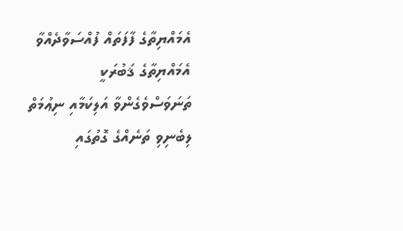އެމައްޔިތާގެ ފާފަތައް ފުއްސަވާދެއްވާ އެމައްޔިތާގެ ޤަބުރަކީ ތަނަވަސްވެގެންވާ އަލިކަމާއި ނިޢުމަތް ލިބެނިވި ތަނެއްގެ ގޮތުގައި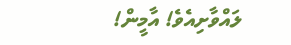ލައްވާށިއެވެ! އާމީން!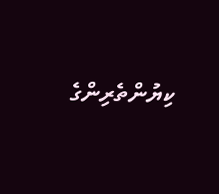ކިޔުންތެރިންގެ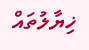ޚިޔާލުތައް